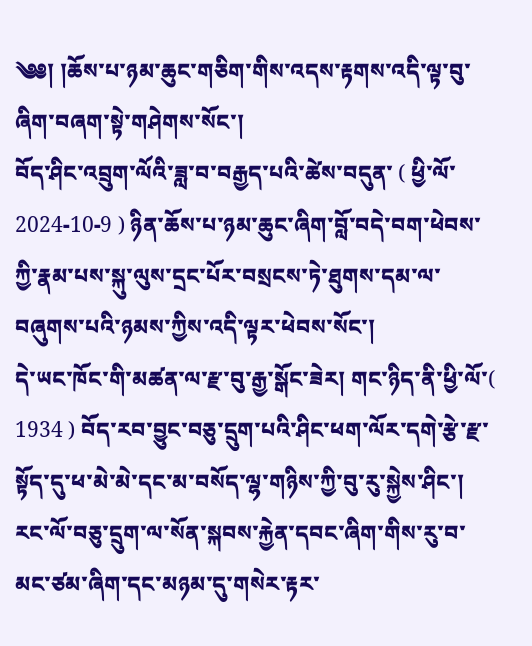༄༅། །ཆོས་པ་ཉམ་ཆུང་གཅིག་གིས་འདས་རྟགས་འདི་ལྟ་བུ་ཞིག་བཞག་སྟེ་གཤེགས་སོང་།
བོད་ཤིང་འབྲུག་ལོའི་ཟླ་བ་བརྒྱད་པའི་ཚེས་བདུན་ ( ཕྱི་ལོ་2024-10-9 ) ཉིན་ཆོས་པ་ཉམ་ཆུང་ཞིག་བློ་བདེ་བག་ཕེབས་ཀྱི་རྣམ་པས་སྐུ་ལུས་དྲང་པོར་བསྲངས་ཏེ་ཐུགས་དམ་ལ་བཞུགས་པའི་ཉམས་ཀྱིས་འདི་ལྟར་ཕེབས་སོང་།
དེ་ཡང་ཁོང་གི་མཚན་ལ་རྫ་བུ་རྒྱ་སྒོང་ཟེར། གང་ཉིད་ནི་ཕྱི་ལོ་( 1934 ) བོད་རབ་བྱུང་བཅུ་དྲུག་པའི་ཤིང་ཕག་ལོར་དགེ་རྩེ་རྫ་སྟོད་དུ་ཕ་མེ་མེ་དང་མ་བསོད་ལྷ་གཉིས་ཀྱི་བུ་རུ་སྐྱེས་ཤིང་། རང་ལོ་བཅུ་དྲུག་ལ་སོན་སྐབས་རྐྱེན་དབང་ཞིག་གིས་རུ་བ་མང་ཙམ་ཞིག་དང་མཉམ་དུ་གསེར་རྟར་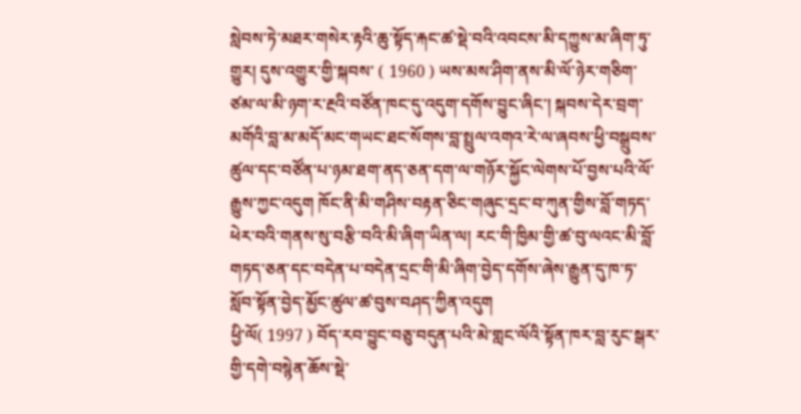སླེབས་ཏེ་མཐར་གསེར་རྟའི་ཆུ་སྟོད་རྐང་ཚ་སྡེ་བའི་འབངས་མི་དཀྱུས་མ་ཞིག་ཏུ་གྱུར། དུས་འགྱུར་གྱི་སྐབས་ ( 1960 ) ཡས་མས་ཤིག་ནས་མི་ལོ་ཉེར་གཅིག་ཙམ་ལ་མི་ཉག་ར་རྔའི་བཙོན་ཁང་དུ་འདུག་དགོས་བྱུང་ཞིང་། སྐབས་དེར་བྲག་མགོའི་བླ་མ་མདོ་མང་གཡང་ཐང་སོགས་བླ་སྤྲུལ་འགའ་རེ་ལ་ཞབས་ཕྱི་བསྒྲུབས་ཚུལ་དང་བཙོན་པ་ཉམ་ཐག་ནད་ཅན་དག་ལ་གཉོར་སྐྱོང་ལེགས་པོ་བྱས་པའི་ལོ་རྒྱུས་ཀྱང་འདུག ཁོང་ནི་མི་གཤིས་བརྟན་ཅིང་གཞུང་དྲང་བ་ཀུན་གྱིས་བློ་གཏད་ཕེར་བའི་གནས་སུ་བརྩི་བའི་མི་ཞིག་ཡིན་ལ། རང་གི་ཁྱིམ་གྱི་ཚ་བུ་ལའང་མི་བློ་གཏད་ཅན་དང་བདེན་པ་བདེན་དྲང་གི་མི་ཞིག་བྱེད་དགོས་ཞེས་རྒྱུན་དུ་ཁ་ཏ་སློབ་སྟོན་བྱེད་མྱོང་ཚུལ་ཚ་བུས་བཤད་ཀྱིན་འདུག
ཕྱི་ལོ( 1997 ) བོད་རབ་བྱུང་བཅུ་བདུན་པའི་མེ་གླང་ལོའི་སྟོན་ཁར་བླ་རུང་སྒར་གྱི་དགེ་བསྙེན་ཆོས་སྡེ་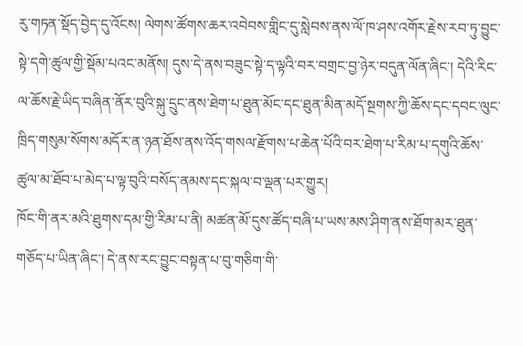རུ་གཏན་སྡོད་བྱེད་དུ་འོངས། ལེགས་ཚོགས་ཆར་འབེབས་གླིང་དུ་སླེབས་ནས་ལོ་ཁ་ཤས་འགོར་རྗེས་རབ་ཏུ་བྱུང་སྟེ་དགེ་ཚུལ་གྱི་སྡོམ་པའང་མནོས། དུས་དེ་ནས་བཟུང་སྟེ་ད་ལྟའི་བར་བགྲང་བྱ་ཉེར་བདུན་ལོན་ཞིང་། དེའི་རིང་ལ་ཆོས་རྗེ་ཡིད་བཞིན་ནོར་བུའི་སྐུ་དྲུང་ནས་ཐེག་པ་ཐུན་མོང་དང་ཐུན་མིན་མདོ་སྔགས་ཀྱི་ཆོས་དང་དབང་ལུང་ཁྲིད་གསུམ་སོགས་མདོར་ན་ཉན་ཐོས་ནས་འོད་གསལ་རྫོགས་པ་ཆེན་པོའི་བར་ཐེག་པ་རིམ་པ་དགུའི་ཆོས་ཚུལ་མ་ཐོབ་པ་མེད་པ་ལྟ་བུའི་བསོད་ནམས་དང་སྐལ་བ་ལྡན་པར་གྱུར།
ཁོང་གི་ནར་མའི་ཐུགས་དམ་གྱི་རིམ་པ་ནི། མཚན་མོ་དུས་ཚོད་བཞི་པ་ཡས་མས་ཤིག་ནས་ཐོག་མར་ཐུན་གཅོད་པ་ཡིན་ཞིང་། དེ་ནས་རང་བྱུང་བསྟན་པ་བུ་གཅིག་གི་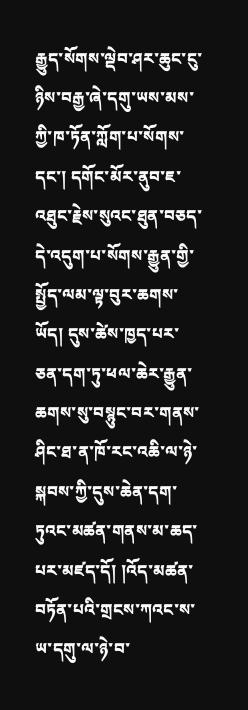རྒྱུད་སོགས་ལྡེབ་ཤར་ཆུང་ངུ་ཉིས་བརྒྱ་ཞེ་དགུ་ཡས་མས་ཀྱི་ཁ་ཏོན་ཀློག་པ་སོགས་དང་། དགོང་མོར་ནུབ་ཇ་འཐུང་རྗེས་སུའང་ཐུན་བཅད་དེ་འདུག་པ་སོགས་རྒྱུན་གྱི་སྤྱོད་ལམ་ལྟ་བུར་ཆགས་ཡོད། དུས་ཚེས་ཁྱད་པར་ཅན་དག་ཏུ་ཕལ་ཆེར་རྒྱུན་ཆགས་སུ་བསྙུང་བར་གནས་ཤིང་ཐ་ན་ཁོ་རང་འཆི་ལ་ཉེ་སྐབས་ཀྱི་དུས་ཆེན་དག་ཏུའང་མཚན་གནས་མ་ཆད་པར་མཛད་དོ། །འོད་མཚན་བཏོན་པའི་གྲངས་ཀའང་ས་ཡ་དགུ་ལ་ཉེ་བ་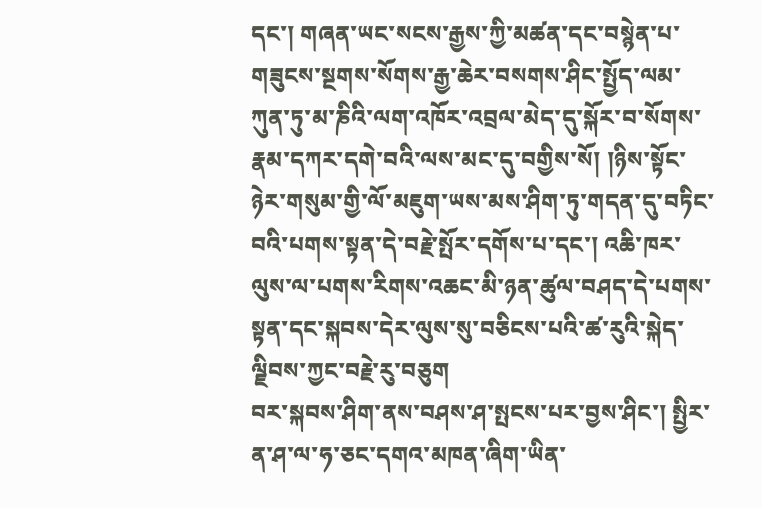དང་། གཞན་ཡང་སངས་རྒྱས་ཀྱི་མཚན་དང་བསྙེན་པ་གཟུངས་སྔགས་སོགས་རྒྱ་ཆེར་བསགས་ཤིང་སྤྱོད་ལམ་ཀུན་ཏུ་མ་ཎིའི་ལག་འཁོར་འབྲལ་མེད་དུ་སྐོར་བ་སོགས་རྣམ་དཀར་དགེ་བའི་ལས་མང་དུ་བགྱིས་སོ། །ཉིས་སྟོང་ཉེར་གསུམ་གྱི་ལོ་མཇུག་ཡས་མས་ཤིག་ཏུ་གདན་དུ་བཏིང་བའི་པགས་སྟན་དེ་བརྗེ་སྤོར་དགོས་པ་དང་། འཆི་ཁར་ལུས་ལ་པགས་རིགས་འཆང་མི་ཉན་ཚུལ་བཤད་དེ་པགས་སྟན་དང་སྐབས་དེར་ལུས་སུ་བཅིངས་པའི་ཚ་རུའི་སྐེད་ལྗིབས་ཀྱང་བརྗེ་རུ་བཅུག
བར་སྐབས་ཤིག་ནས་བཤས་ཤ་སྤངས་པར་བྱས་ཤིང་། སྤྱིར་ན་ཤ་ལ་ཧ་ཅང་དགའ་མཁན་ཞིག་ཡིན་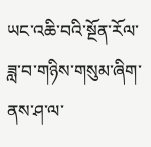ཡང་འཆི་བའི་སྔོན་རོལ་ཟླ་བ་གཉིས་གསུམ་ཞིག་ནས་ཤ་ལ་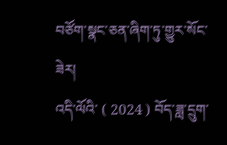བཙོག་སྣང་ཅན་ཞིག་ཏུ་གྱུར་སོང་ཟེར།
འདི་ལོའི་ ( 2024 ) བོད་ཟླ་དྲུག་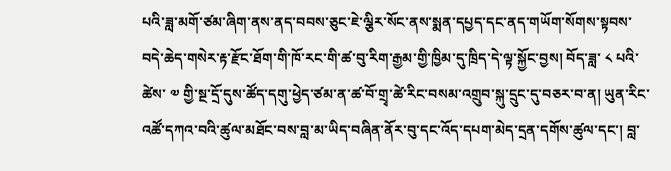པའི་ཟླ་མགོ་ཙམ་ཞིག་ནས་ནད་བབས་ཅུང་ཇེ་ལྕིར་སོང་ནས་སྨན་དཔྱད་དང་ནད་གཡོག་སོགས་སྟབས་བདེ་ཆེད་གསེར་རྟ་རྫོང་ཐོག་གི་ཁོ་རང་གི་ཚ་བུ་རིག་རྒྱམ་གྱི་ཁྱིམ་དུ་ཁྲིད་དེ་ལྟ་སྐྱོང་བྱས། བོད་ཟླ་ ༨ པའི་ཚེས་ ༧ གྱི་སྔ་དྲོ་དུས་ཚོད་དགུ་ཕྱེད་ཙམ་ན་ཚ་བོ་གྲྭ་ཚེ་རིང་བསམ་འགྲུབ་སྐུ་དྲུང་དུ་བཅར་བ་ན། ཡུན་རིང་འཚོ་དཀའ་བའི་ཚུལ་མཐོང་བས་བླ་མ་ཡིད་བཞིན་ནོར་བུ་དང་འོད་དཔག་མེད་དྲན་དགོས་ཚུལ་དང་། བླ་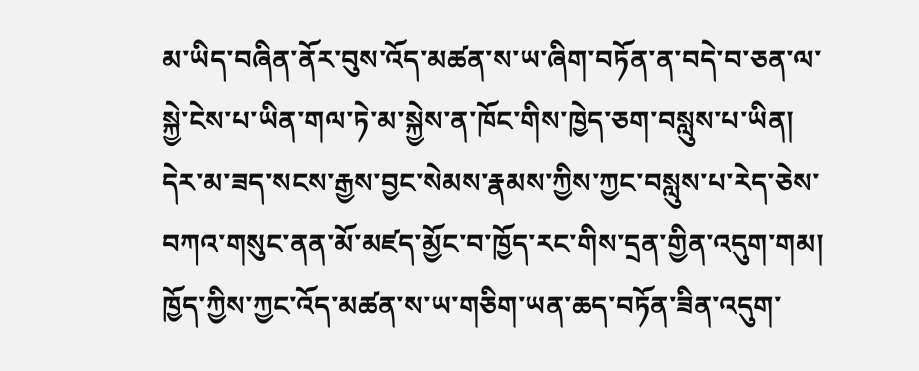མ་ཡིད་བཞིན་ནོར་བུས་འོད་མཚན་ས་ཡ་ཞིག་བཏོན་ན་བདེ་བ་ཅན་ལ་སྐྱེ་ངེས་པ་ཡིན་གལ་ཏེ་མ་སྐྱེས་ན་ཁོང་གིས་ཁྱེད་ཅག་བསླུས་པ་ཡིན། དེར་མ་ཟད་སངས་རྒྱས་བྱང་སེམས་རྣམས་ཀྱིས་ཀྱང་བསླུས་པ་རེད་ཅེས་བཀའ་གསུང་ནན་མོ་མཛད་མྱོང་བ་ཁྱོད་རང་གིས་དྲན་གྱིན་འདུག་གམ། ཁྱོད་ཀྱིས་ཀྱང་འོད་མཚན་ས་ཡ་གཅིག་ཡན་ཆད་བཏོན་ཟིན་འདུག་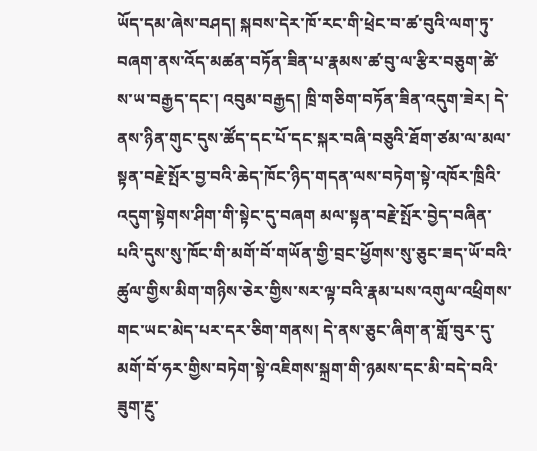ཡོད་དམ་ཞེས་བཤད། སྐབས་དེར་ཁོ་རང་གི་ཕྲེང་བ་ཚ་བུའི་ལག་ཏུ་བཞག་ནས་འོད་མཚན་བཏོན་ཟིན་པ་རྣམས་ཚ་བུ་ལ་རྩིར་བཅུག་ཚེ་ས་ཡ་བརྒྱད་དང་། འབུམ་བརྒྱད། ཁྲི་གཅིག་བཏོན་ཟིན་འདུག་ཟེར། དེ་ནས་ཉིན་གུང་དུས་ཚོད་དང་པོ་དང་སྐར་བཞི་བཅུའི་ཐོག་ཙམ་ལ་མལ་སྟན་བརྗེ་སྤོར་བྱ་བའི་ཆེད་ཁོང་ཉིད་གདན་ལས་བཏེག་སྟེ་འཁོར་ཁྲིའི་འདུག་སྟེགས་ཤིག་གི་སྟེང་དུ་བཞག མལ་སྟན་བརྗེ་སྤོར་བྱེད་བཞིན་པའི་དུས་སུ་ཁོང་གི་མགོ་བོ་གཡོན་གྱི་བྲང་ཕྱོགས་སུ་ཅུང་ཟད་ཡོ་བའི་ཚུལ་གྱིས་མིག་གཉིས་ཅེར་གྱིས་སར་ལྟ་བའི་རྣམ་པས་འགུལ་འཕྲིགས་གང་ཡང་མེད་པར་དར་ཅིག་གནས། དེ་ནས་ཅུང་ཞིག་ན་གློ་བུར་དུ་མགོ་བོ་ཧར་གྱིས་བཏེག་སྟེ་འཇིགས་སྐྲག་གི་ཉམས་དང་མི་བདེ་བའི་ཟུག་རྔུ་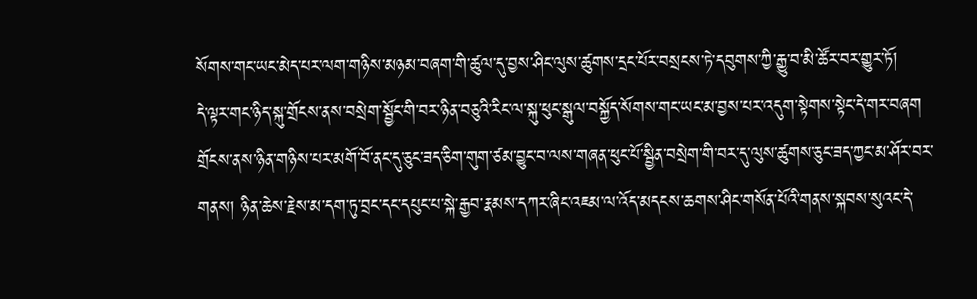སོགས་གང་ཡང་མེད་པར་ལག་གཉིས་མཉམ་བཞག་གི་ཚུལ་དུ་བྱས་ཤིང་ལུས་ཚུགས་དྲང་པོར་བསྲངས་ཏེ་དབུགས་ཀྱི་རྒྱུ་བ་མི་ཚོར་བར་གྱུར་ཏོ།
དེ་ལྟར་གང་ཉིད་སྐུ་གྲོངས་ནས་བསྲེག་སྦྱོང་གི་བར་ཉིན་བཅུའི་རིང་ལ་སྐུ་ཕུང་སྒུལ་བསྐྱོད་སོགས་གང་ཡང་མ་བྱས་པར་འདུག་སྟེགས་སྟེང་དེ་གར་བཞག གྲོངས་ནས་ཉིན་གཉིས་པར་མགོ་བོ་ནང་དུ་ཅུང་ཟད་ཅིག་གུག་ཙམ་བྱུང་བ་ལས་གཞན་ཕུང་པོ་སྦྱིན་བསྲེག་གི་བར་དུ་ལུས་ཚུགས་ཅུང་ཟད་ཀྱང་མ་ཤོར་བར་གནས། ཉིན་ཆེས་རྗེས་མ་དག་ཏུ་བྲང་དང་དཔུང་པ་སྐེ་རྒྱབ་རྣམས་དཀར་ཞིང་འཇམ་ལ་འོད་མདངས་ཆགས་ཤིང་གསོན་པོའི་གནས་སྐབས་སུའང་དེ་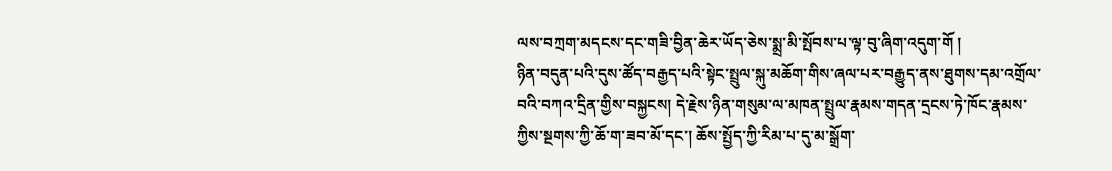ལས་བཀྲག་མདངས་དང་གཟི་བྱིན་ཆེར་ཡོད་ཅེས་སྨྲ་མི་སྤོབས་པ་ལྟ་བུ་ཞིག་འདུག་གོ །
ཉིན་བདུན་པའི་དུས་ཚོད་བརྒྱད་པའི་སྟེང་སྤྲུལ་སྐུ་མཆོག་གིས་ཞལ་པར་བརྒྱུད་ནས་ཐུགས་དམ་འགྲོལ་བའི་བཀའ་དྲིན་གྱིས་བསྐྱངས། དེ་རྗེས་ཉིན་གསུམ་ལ་མཁན་སྤྲུལ་རྣམས་གདན་དྲངས་ཏེ་ཁོང་རྣམས་ཀྱིས་སྔགས་ཀྱི་ཆོ་ག་ཟབ་མོ་དང་། ཆོས་སྤྱོད་ཀྱི་རིམ་པ་དུ་མ་སྒྲོག་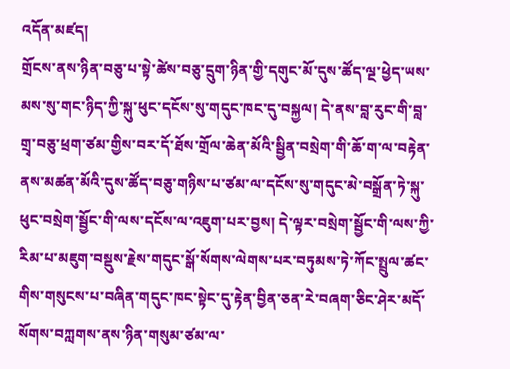འདོན་མཛད།
གྲོངས་ནས་ཉིན་བཅུ་པ་སྟེ་ཚེས་བཅུ་དྲུག་ཉིན་གྱི་དགུང་མོ་དུས་ཚོད་ལྔ་ཕྱེད་ཡས་མས་སུ་གང་ཉིད་ཀྱི་སྐུ་ཕུང་དངོས་སུ་གདུང་ཁང་དུ་བསྐྱལ། དེ་ནས་བླ་རུང་གི་བླ་གྲྭ་བཅུ་ཕྲག་ཙམ་གྱིས་བར་དོ་ཐོས་གྲོལ་ཆེན་མོའི་སྦྱིན་བསྲེག་གི་ཆོ་ག་ལ་བརྟེན་ནས་མཚན་མོའི་དུས་ཚོད་བཅུ་གཉིས་པ་ཙམ་ལ་དངོས་སུ་གདུང་མེ་བསྒྲོན་ཏེ་སྐུ་ཕུང་བསྲེག་སྦྱོང་གི་ལས་དངོས་ལ་འཇུག་པར་བྱས། དེ་ལྟར་བསྲེག་སྦྱོང་གི་ལས་ཀྱི་རིམ་པ་མཇུག་བསྡུས་རྗེས་གདུང་སྒོ་སོགས་ལེགས་པར་བཏུམས་ཏེ་ཀོང་སྤྲུལ་ཚང་གིས་གསུངས་པ་བཞིན་གདུང་ཁང་སྟེང་དུ་རྟེན་བྱིན་ཅན་རེ་བཞག་ཅིང་ཤེར་མདོ་སོགས་བཀླགས་ནས་ཉིན་གསུམ་ཙམ་ལ་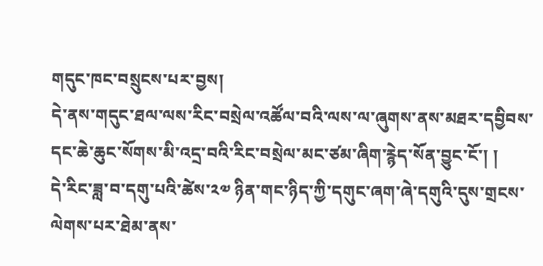གདུང་ཁང་བསྲུངས་པར་བྱས།
དེ་ནས་གདུང་ཐལ་ལས་རིང་བསྲེལ་འཚོལ་བའི་ལས་ལ་ཞུགས་ནས་མཐར་དབྱིབས་དང་ཆེ་ཆུང་སོགས་མི་འདྲ་བའི་རིང་བསྲེལ་མང་ཙམ་ཞིག་རྙེད་སོན་བྱུང་ངོ་། །
དེ་རིང་ཟླ་བ་དགུ་པའི་ཚེས་༢༧ ཉིན་གང་ཉིད་ཀྱི་དགུང་ཞག་ཞེ་དགུའི་དུས་གྲངས་ལེགས་པར་ཐེམ་ནས་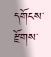དགོངས་རྫོགས་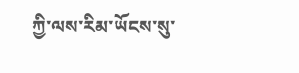ཀྱི་ལས་རིམ་ཡོངས་སུ་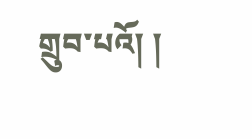གྲུབ་པའོ། །